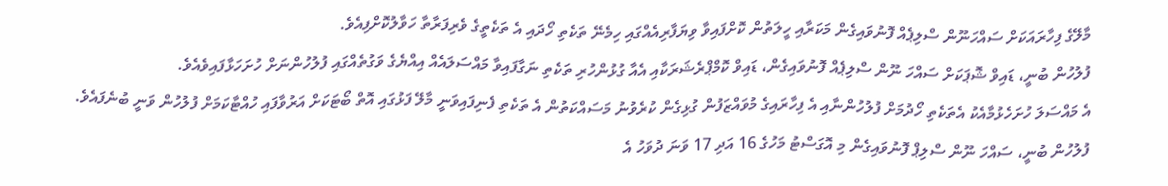މާލޭގެ ފިހާރައަކަށް ސައްހަނޫން ސްލިޕެއް ފޮނުވައިގެން މަކަރާއި ހީލަތުން ކޮށްފައިވާ ވިޔަފާރިއެއްގައި ހިމެނޭ ތަކެތި ހޯދައި އެ ތަކެތީގެ ވެރިފަރާތާ ހަވާލުކޮށްފިއެވެ.
ފުލުހުން ބުނީ، ޑައިވް ޝޮޕަކަށް ސައްހަ ނޫން ސްލިޕެއް ފޮނުވައިގެން، ޑައިވް ކޮމްޕްރެޝަރަކާއި އެއާ ގުޅުންހުރި ތަކެތި ނަގާފައިވާ މައްސަލައެއް އިއްޔެގެ ވަގުތެއްގައި ފުލުހުންނަށް ހުށަހަޅާފައިވެއެވެ.
އެ މައްސަލަ ހުށަހެޅުމާއެކު އެތަކެތި ހޯދުމަށް ފުލުހުންނާއި އެ ފިހާރައިގެ މުވައްޒަފުން ގުޅިގެން ކުރެވުނު މަސައްކަތުން އެ ތަކެތި ފެނިފައިވަނީ މާލޭ ފަޅުގައި އޮތް ބޯޓަކަށް އަރުވާފައި ހުއްޓާކަމަށް ފުލުހުން ވަނީ ބުނެފައެވެ.
ފުލުހުން ބުނީ، ސައްހަ ނޫން ސްލިޕް ފޮނުވައިގެން މި އޮގަސްޓު މަހުގެ 16 އަދި 17 ވަނަ ދުވަހު އެ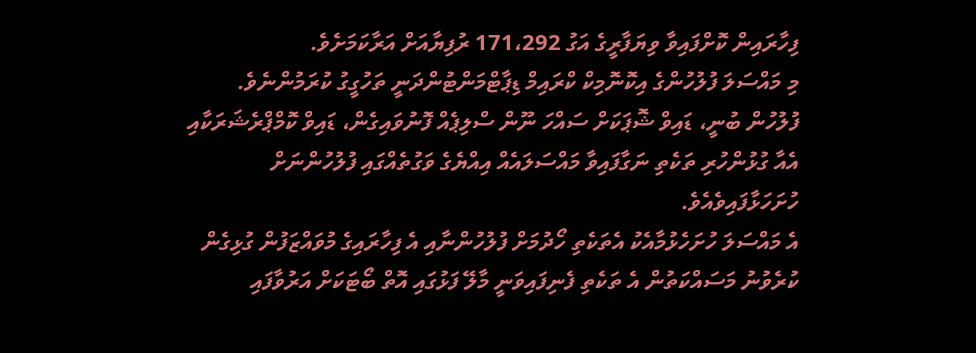ފިހާރައިން ކޮށްފައިވާ ވިޔަފާރީގެ އަގު 171،292 ރުފިޔާއަށް އަރާކަމަށެވެ.
މި މައްސަލަ ފުލުހުންގެ އިކޮނޮމިކް ކްރައިމް ޑިޕާޓްމަންޓުންދަނީ ތަހުގީގު ކުރަމުންނެވެ.
ފުލުހުން ބުނީ، ޑައިވް ޝޮޕަކަށް ސައްހަ ނޫން ސްލިޕެއް ފޮނުވައިގެން، ޑައިވް ކޮމްޕްރެޝަރަކާއި އެއާ ގުޅުންހުރި ތަކެތި ނަގާފައިވާ މައްސަލައެއް އިއްޔެގެ ވަގުތެއްގައި ފުލުހުންނަށް ހުށަހަޅާފައިވެއެވެ.
އެ މައްސަލަ ހުށަހެޅުމާއެކު އެތަކެތި ހޯދުމަށް ފުލުހުންނާއި އެ ފިހާރައިގެ މުވައްޒަފުން ގުޅިގެން ކުރެވުނު މަސައްކަތުން އެ ތަކެތި ފެނިފައިވަނީ މާލޭ ފަޅުގައި އޮތް ބޯޓަކަށް އަރުވާފައި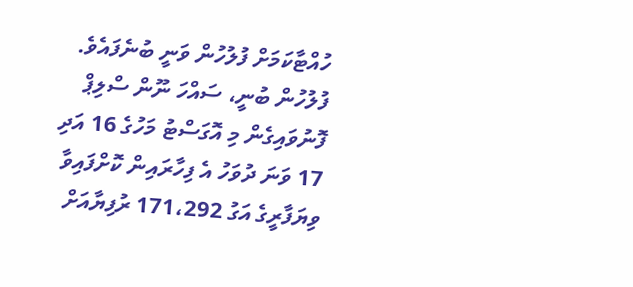ހުއްޓާކަމަށް ފުލުހުން ވަނީ ބުނެފައެވެ.
ފުލުހުން ބުނީ، ސައްހަ ނޫން ސްލިޕް ފޮނުވައިގެން މި އޮގަސްޓު މަހުގެ 16 އަދި 17 ވަނަ ދުވަހު އެ ފިހާރައިން ކޮށްފައިވާ ވިޔަފާރީގެ އަގު 171،292 ރުފިޔާއަށް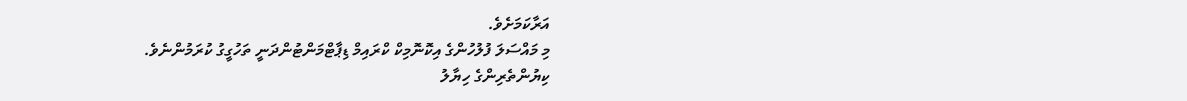އަރާކަމަށެވެ.
މި މައްސަލަ ފުލުހުންގެ އިކޮނޮމިކް ކްރައިމް ޑިޕާޓްމަންޓުންދަނީ ތަހުގީގު ކުރަމުންނެވެ.
ކިޔުންތެރިންގެ ހިޔާލު